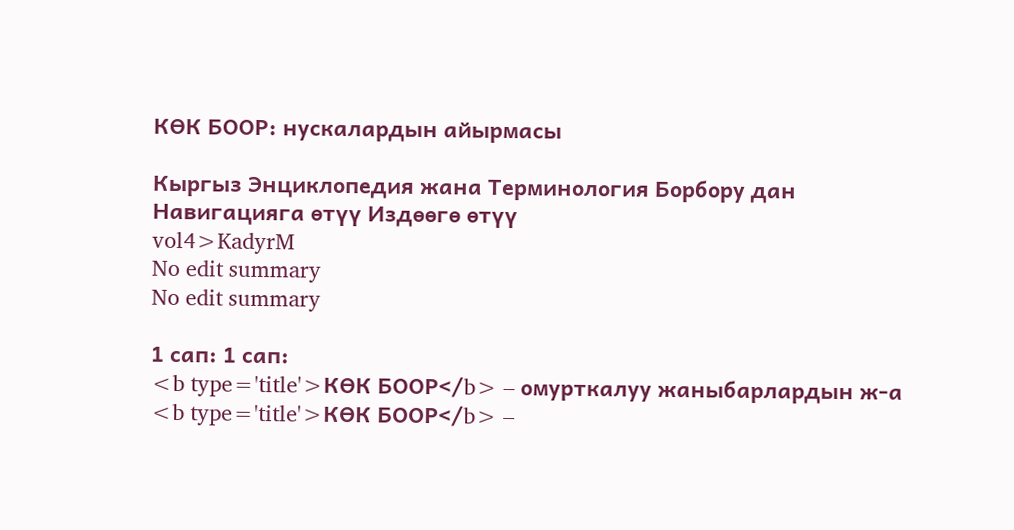КӨК БООР: нускалардын айырмасы

Кыргыз Энциклопедия жана Терминология Борбору дан
Навигацияга өтүү Издөөгө өтүү
vol4>KadyrM
No edit summary
No edit summary

1 сап: 1 сап:
<b type='title'>КӨК БООР</b> – омурткалуу жаныбарлардын ж-а
<b type='title'>КӨК БООР</b> –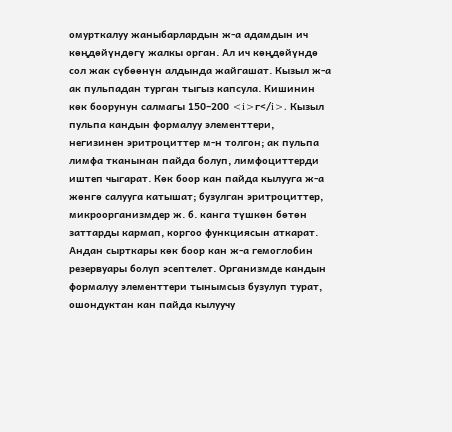омурткалуу жаныбарлардын ж-а адамдын ич көңдөйүндөгү жалкы орган. Ал ич көңдөйүндө сол жак сүбөөнүн алдында жайгашат. Кызыл ж-а ак пульпадан турган тыгыз капсула. Кишинин көк боорунун салмагы 150–200 <i>г</i>. Кызыл пульпа кандын формалуу элементтери, негизинен эритроциттер м-н толгон; ак пульпа лимфа тканынан пайда болуп, лимфоциттерди иштеп чыгарат. Көк боор кан пайда кылууга ж-а жөнгө салууга катышат; бузулган эритроциттер, микроорганизмдер ж. б. канга түшкөн бөтөн заттарды кармап, коргоо функциясын аткарат. Андан сырткары көк боор кан ж-а гемоглобин резервуары болуп эсептелет. Организмде кандын формалуу элементтери тынымсыз бузулуп турат, ошондуктан кан пайда кылуучу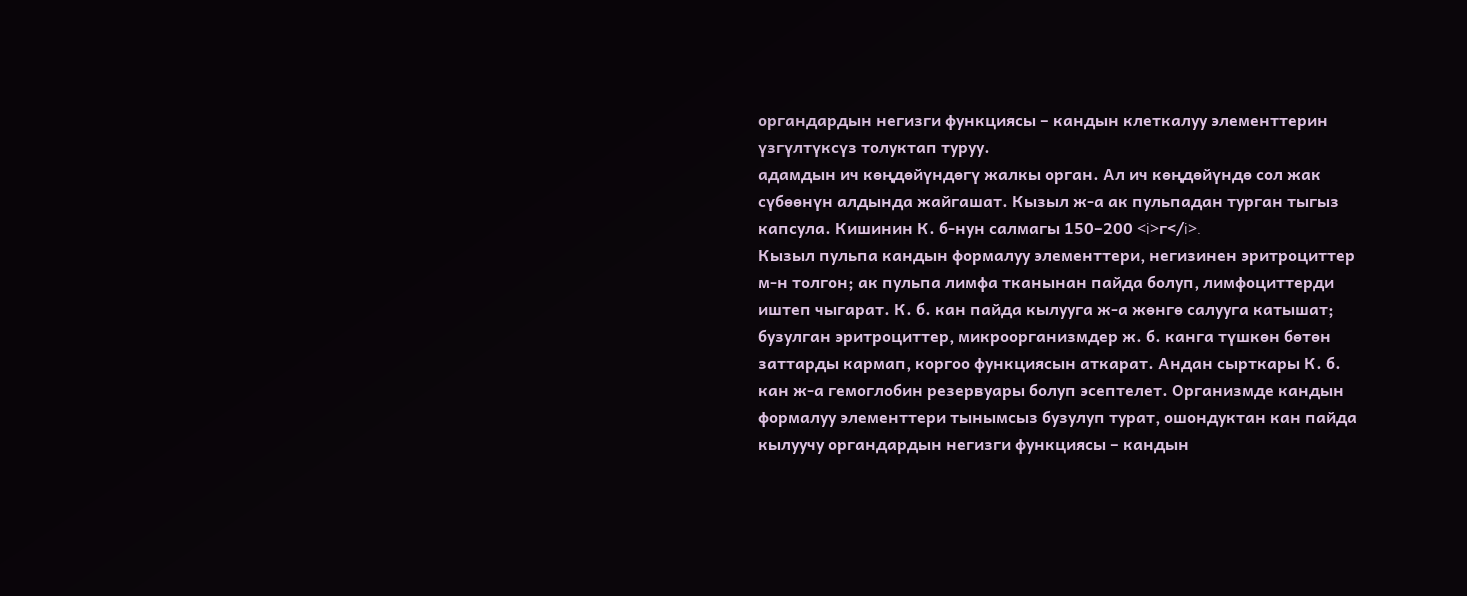органдардын негизги функциясы – кандын клеткалуу элементтерин үзгүлтүксүз толуктап туруу.
адамдын ич көңдөйүндөгү жалкы орган. Ал ич көңдөйүндө сол жак сүбөөнүн алдында жайгашат. Кызыл ж-а ак пульпадан турган тыгыз
капсула. Кишинин К. б-нун салмагы 150–200 <i>г</i>.
Кызыл пульпа кандын формалуу элементтери, негизинен эритроциттер м-н толгон; ак пульпа лимфа тканынан пайда болуп, лимфоциттерди иштеп чыгарат. К. б. кан пайда кылууга ж-а жөнгө салууга катышат; бузулган эритроциттер, микроорганизмдер ж. б. канга түшкөн бөтөн заттарды кармап, коргоо функциясын аткарат. Андан сырткары К. б. кан ж-а гемоглобин резервуары болуп эсептелет. Организмде кандын формалуу элементтери тынымсыз бузулуп турат, ошондуктан кан пайда кылуучу органдардын негизги функциясы – кандын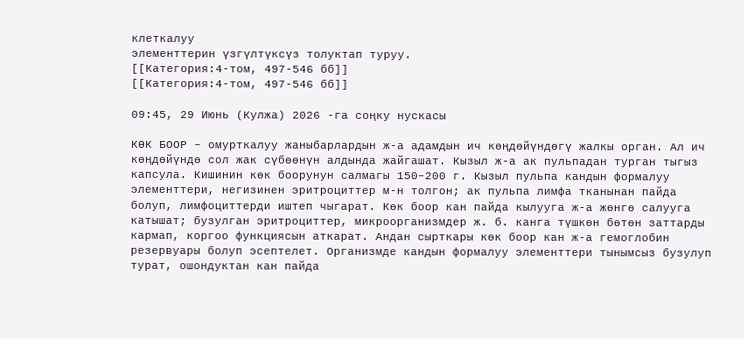клеткалуу
элементтерин үзгүлтүксүз толуктап туруу.
[[Категория:4-том, 497-546 бб]]
[[Категория:4-том, 497-546 бб]]

09:45, 29 Июнь (Кулжа) 2026 -га соңку нускасы

КӨК БООР – омурткалуу жаныбарлардын ж-а адамдын ич көңдөйүндөгү жалкы орган. Ал ич көңдөйүндө сол жак сүбөөнүн алдында жайгашат. Кызыл ж-а ак пульпадан турган тыгыз капсула. Кишинин көк боорунун салмагы 150–200 г. Кызыл пульпа кандын формалуу элементтери, негизинен эритроциттер м-н толгон; ак пульпа лимфа тканынан пайда болуп, лимфоциттерди иштеп чыгарат. Көк боор кан пайда кылууга ж-а жөнгө салууга катышат; бузулган эритроциттер, микроорганизмдер ж. б. канга түшкөн бөтөн заттарды кармап, коргоо функциясын аткарат. Андан сырткары көк боор кан ж-а гемоглобин резервуары болуп эсептелет. Организмде кандын формалуу элементтери тынымсыз бузулуп турат, ошондуктан кан пайда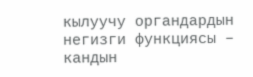кылуучу органдардын негизги функциясы – кандын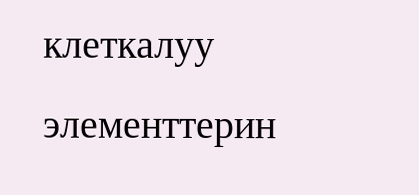клеткалуу элементтерин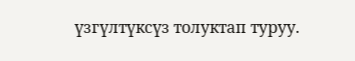үзгүлтүксүз толуктап туруу.